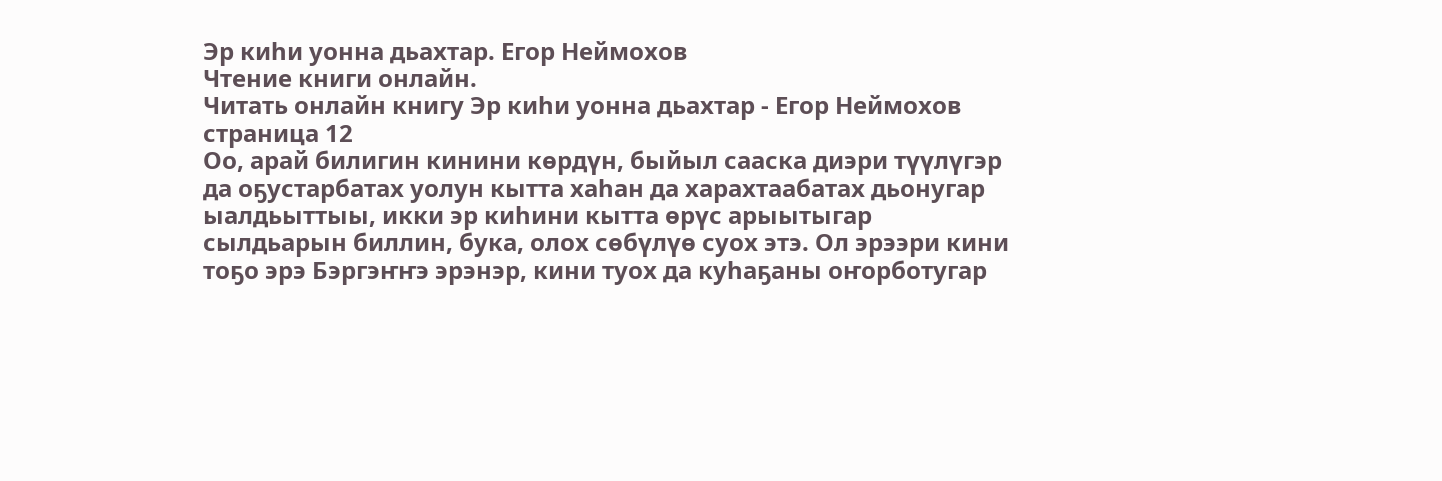Эр киһи уонна дьахтар. Егор Неймохов
Чтение книги онлайн.
Читать онлайн книгу Эр киһи уонна дьахтар - Егор Неймохов страница 12
Оо, арай билигин кинини көрдүн, быйыл сааска диэри түүлүгэр да оҕустарбатах уолун кытта хаһан да харахтаабатах дьонугар ыалдьыттыы, икки эр киһини кытта өрүс арыытыгар сылдьарын биллин, бука, олох сөбүлүө суох этэ. Ол эрээри кини тоҕо эрэ Бэргэҥҥэ эрэнэр, кини туох да куһаҕаны оҥорботугар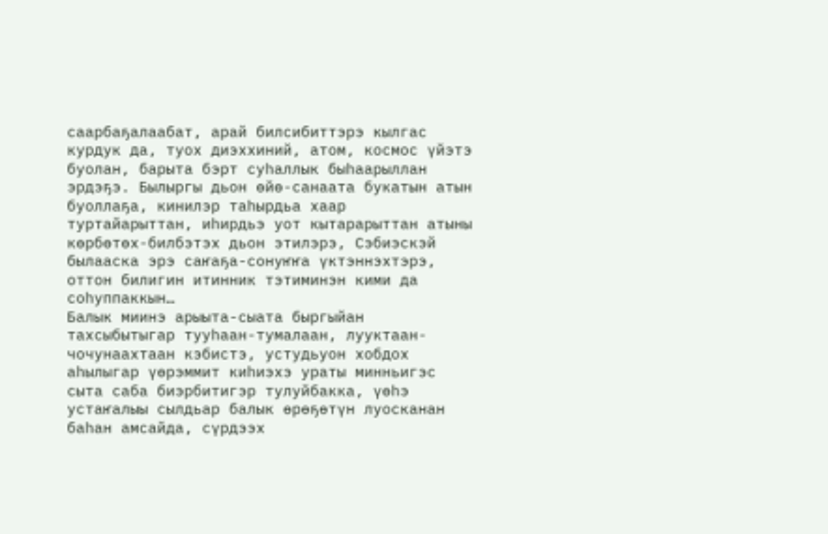саарбаҕалаабат, арай билсибиттэрэ кылгас курдук да, туох диэххиний, атом, космос үйэтэ буолан, барыта бэрт суһаллык быһаарыллан эрдэҕэ. Былыргы дьон өйө-санаата букатын атын буоллаҕа, кинилэр таһырдьа хаар туртайарыттан, иһирдьэ уот кытарарыттан атыны көрбөтөх-билбэтэх дьон этилэрэ, Сэбиэскэй былааска эрэ саҥаҕа-сонуҥҥа үктэннэхтэрэ, оттон билигин итинник тэтиминэн кими да соһуппаккын…
Балык миинэ арыыта-сыата быргыйан тахсыбытыгар тууһаан-тумалаан, лууктаан-чочунаахтаан кэбистэ, устудьуон хобдох аһылыгар үөрэммит киһиэхэ ураты минньигэс сыта саба биэрбитигэр тулуйбакка, үөһэ устаҥалыы сылдьар балык өрөҕөтүн луосканан баһан амсайда, сүрдээх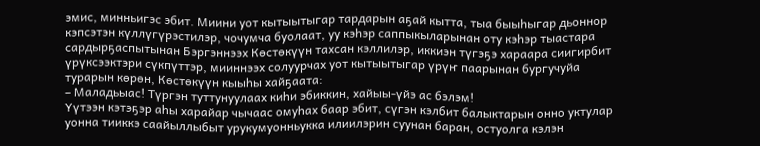эмис, минньигэс эбит. Миини уот кытыытыгар тардарын аҕай кытта, тыа быыһыгар дьоннор кэпсэтэн күллүгүрэстилэр, чочумча буолаат, уу кэһэр саппыкыларынан оту кэһэр тыастара сардырҕаспытынан Бэргэннээх Көстөкүүн тахсан кэллилэр, иккиэн түгэҕэ хараара сиигирбит үрүксээктэри сүкпүттэр, мииннээх солуурчах уот кытыытыгар үрүҥ паарынан бургучуйа турарын көрөн, Көстөкүүн кыыһы хайҕаата:
– Маладьыас! Түргэн туттунуулаах киһи эбиккин, хайыы-үйэ ас бэлэм!
Үүтээн кэтэҕэр аһы харайар чычаас омуһах баар эбит, сүгэн кэлбит балыктарын онно уктулар уонна тииккэ саайыллыбыт урукумуонньукка илиилэрин суунан баран, остуолга кэлэн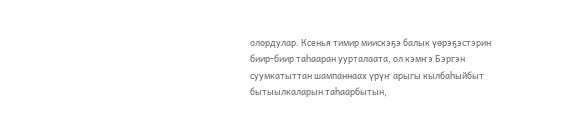олордулар. Ксенья тимир миискэҕэ балык үөрэҕэстэрин биир-биир таһааран уурталаата, ол кэмҥэ Бэргэн суумкатыттан шампаннаах үрүҥ арыгы кылбаһыйбыт бытыылкаларын таһаарбытын,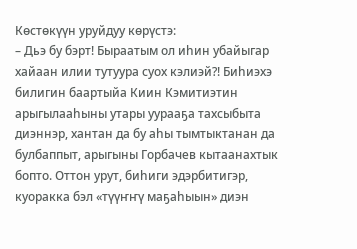Көстөкүүн уруйдуу көрүстэ:
– Дьэ бу бэрт! Быраатым ол иһин убайыгар хайаан илии тутуура суох кэлиэй?! Биһиэхэ билигин баартыйа Киин Кэмитиэтин арыгылааһыны утары уурааҕа тахсыбыта диэннэр, хантан да бу аһы тымтыктанан да булбаппыт, арыгыны Горбачев кытаанахтык бопто. Оттон урут, биһиги эдэрбитигэр, куоракка бэл «түүҥҥү маҕаһыын» диэн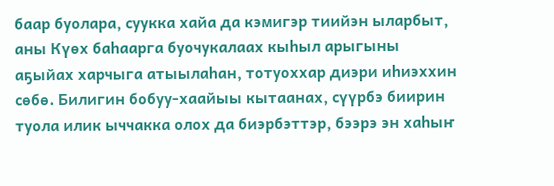баар буолара, суукка хайа да кэмигэр тиийэн ыларбыт, аны Күөх баһаарга буочукалаах кыһыл арыгыны аҕыйах харчыга атыылаһан, тотуоххар диэри иһиэххин сөбө. Билигин бобуу-хаайыы кытаанах, сүүрбэ биирин туола илик ыччакка олох да биэрбэттэр, бээрэ эн хаһыҥ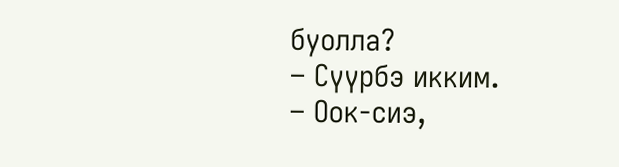буолла?
– Сүүрбэ икким.
– Оок-сиэ,